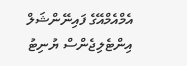އެމްއެމްއޭގެ ފައިނޭންޝަލް އިންޓެލިޖެންސް ޔުނިޓު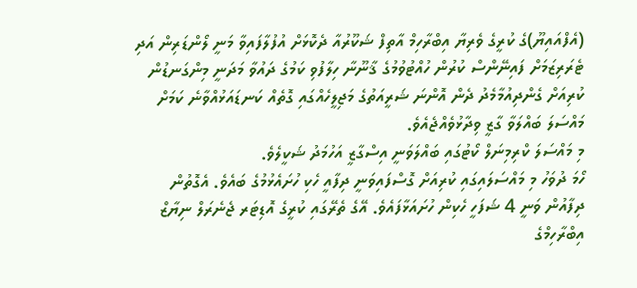(އެފްއައިޔޫ)ގެ ކުރީގެ ވެރިޔާ އިބްރާހިމް އާތިފް ޝަކޫރުއާ ދެކޮޅަށް އުފުލާފައިވާ މަނީ ލޯންޑަރިން އަދި ޓެރަރިޒަމަށް ފައިނޭންސް ކުރުން ހުއްޓުވުމުގެ ޤާނޫނާ ހިލާފުވި ކަމުގެ ދައުވާ މަދަނީ މިންގަނޑުން ކުރިއަށް ގެންދިއުމާމެދު ދެން އޮންނަ ޝަރީއަތުގެ މަޖިލީހެއްގައި ގޮތެއް ކަނޑައަޅުއްވާނެ ކަމަށް މައްސަލަ ބައްލަވާ ގާޒީ ވިދާޅުވެއްޖެއެވެ.
މި މައްސަލަ ކްރިމިނަލް ކޯޓުގައި ބައްލަވަނީ އިސްގާޒީ އަހުމަދު ޝަކީލެވެ.
ހޯމަ ދުވަހު މި މައްސަލައިގައި ކުރިއަށް ގޮސްފައިވަނީ ދިފާއީ ހެކި ހުށައެޅުމުގެ ބައެވެ. އެގޮތުން ދިފާއުން ވަނީ 4 ޝަފަހީ ހެކިން ހުށައަޅާފައެވެ. އޭގެ ތެރޭގައި ކުރީގެ އޮޑިޓަރ ޖެނެރަލް ނިޔާޒް އިބްރާހިމްގެ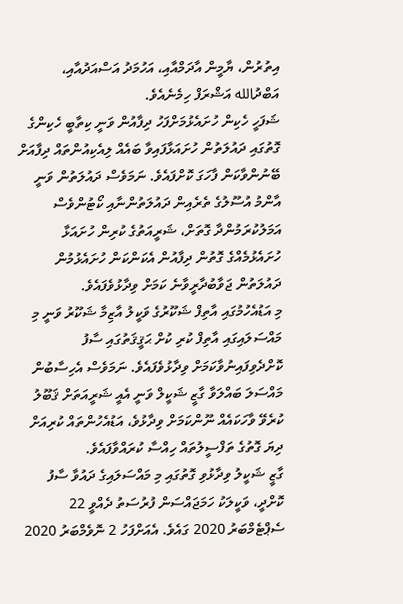އިތުރުން، ޔާމީން އާދަމްއާއި، އަހުމަދު އަސްއަދުއާއި، އަބްދުالله އަޝްރަފް ހިމެނެއެވެ.
ޝަފަހީ ހެކިން ހުށައެޅުމަށްފަހު ދިފާއުން ވަނީ ކިތާބީ ހެކިންގެ ގޮތުގައި ދައުލަތުން ހުށައަޅާފައިވާ ބައެއް ލިއެކިއުންތައް ދިފާއަށް ބޭނުންވާކަން ފާހަގަ ކޮށްފައެވެ. ނަމަވެސް ދައުލަތުން ވަނީ އާންމު އުސޫލުގެ ތެރެއިން ދައުލަތުންނާއި ކޯޓުންވެސް އަމަލުކުރަމުންދާ ގޮތަށް، ޝަރީއަތުގެ ކުރިން ހުށައަޅާ ހުށައެޅުމެއްގެ ގޮތުން ދިފާއުން އެކަންކަން ހުށައެޅުމުން ދައުލަތުން ޖަވާބުދާރީވާނެ ކަމަށް ވިދާޅުވެފައެވެ.
މި އަޑުއެހުމުގައި އާތިފް ޝަކޫރުގެ ވަކީލު އާޒިމާ ޝަކޫރު ވަނީ މި މައްސަލައިގައި އާތިފް ކުރި ކުށް ޙަޤީޤަތުގައި ސާފު ކޮށްދެވިފައިނުވާކަމަށް ވިދާޅުވެފައެވެ. ނަމަވެސް އެހިސާބުން މައްސަލަ ބައްލަވާ ގާޒީ ޝަކީލް ވަނީ އެއީ ޝަރީއަތަށް ޤަބޫލު ކުރެވޭ ވާހަކައެއް ނޫންކަމަށް ވިދާޅުވެ، އަޑުއެހުންތައް ކުރިއަށް ދިޔަ ގޮތުގެ ތަފްސީލުތައް ހިއްސާ ކުރައްވާފައެވެ.
ގާޒީ ޝަކީލު ވިދާޅުވި ގޮތުގައި މި މައްސަލައިގެ ދައުވާ ސާފު ކޮށްދީ، ވަކީލަކު ހަމަޖައްސަން ފުރުސަތު ދެއްވީ 22 ސެޕްޓެމްބަރު 2020 ގައެވެ. އެއަށްފަހު 2 ނޮވެމްބަރު 2020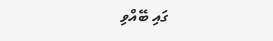ގައި ބޭއްވި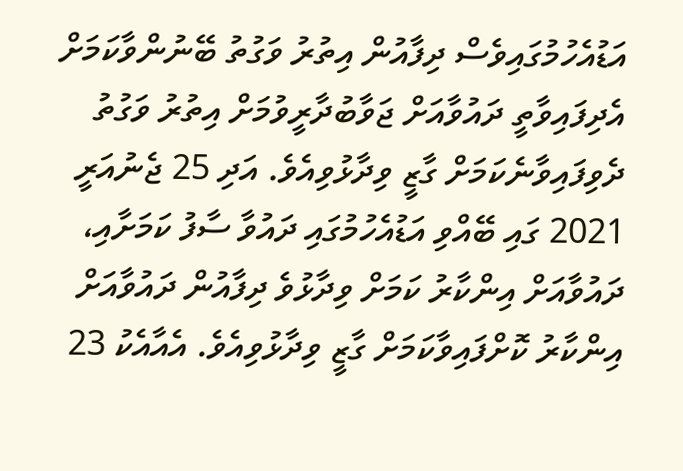އަޑުއެހުމުގައިވެސް ދިފާއުން އިތުރު ވަގުތު ބޭނުންވާކަމަށް އެދިފައިވާތީ ދައުވާއަށް ޖަވާބުދާރީވުމަށް އިތުރު ވަގުތު ދެވިފައިވާނެކަމަށް ގާޒީ ވިދާޅުވިއެވެ. އަދި 25 ޖެނުއަރީ 2021 ގައި ބޭއްވި އަޑުއެހުމުގައި ދައުވާ ސާފު ކަމަށާއި، ދައުވާއަށް އިންކާރު ކަމަށް ވިދާޅުވެ ދިފާއުން ދައުވާއަށް އިންކާރު ކޮށްފައިވާކަމަށް ގާޒީ ވިދާޅުވިއެވެ. އެއާއެކު 23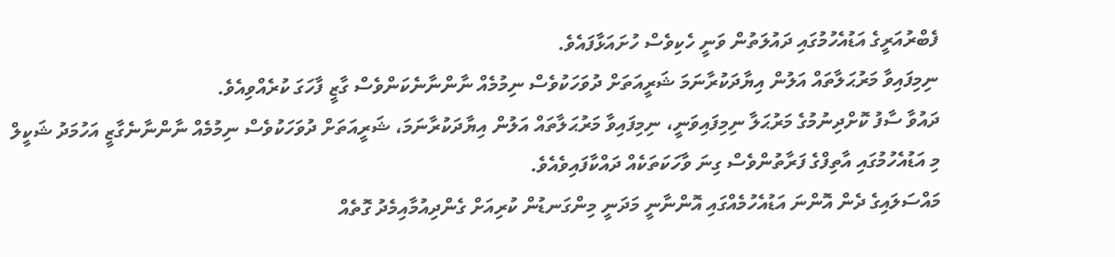ފެބްރުއަރީގެ އަޑުއެހުމުގައި ދައުލަތުން ވަނީ ހެކިވެސް ހުށައަޅާފައެވެ.
ނިމިފައިވާ މަރުޙަލާތައް އަލުން އިޔާދަކުރާނަމަ ޝަރީއަތަށް ދުވަހަކުވެސް ނިމުމެއް ނާންނާނެކަންވެސް ގާޒީ ފާހަގަ ކުރެއްވިއެވެ.
ދައުވާ ސާފު ކޮށްދިނުމުގެ މަރުޙަލާ ނިމިފައިވަނީ، ނިމިފައިވާ މަރުޙަލާތައް އަލުން އިޔާދަކުރާނަމަ، ޝަރީއަތަށް ދުވަހަކުވެސް ނިމުމެއް ނާންނާނެގާޒީ އަހުމަދު ޝަކީލް
މި އަޑުއެހުމުގައި އާތިފްގެ ފަރާތުންވެސް ގިނަ ވާހަކަތަކެއް ދައްކާފައިވެއެވެ.
މައްސަލައިގެ ދެން އޮންނަ އަޑުއެހުމެއްގައި އޮންނާނީ މަދަނީ މިންގަނޑުން ކުރިއަށް ގެންދިއުމާއިމެދު ގޮތެއް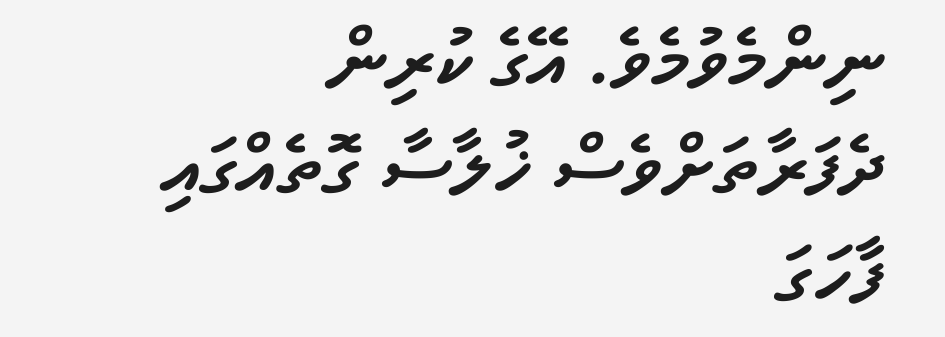ނިންމެވުމެވެ. އޭގެ ކުރިން ދެފަރާތަށްވެސް ޚުލާސާ ގޮތެއްގައި ފާހަގަ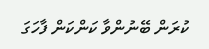ކުރަން ބޭނުންވާ ކަންކަން ފާހަގަ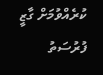ކުރެއްވުމަށް ގާޒީ ފުރުސަތު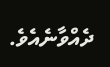ދެއްވާނެއެވެ.